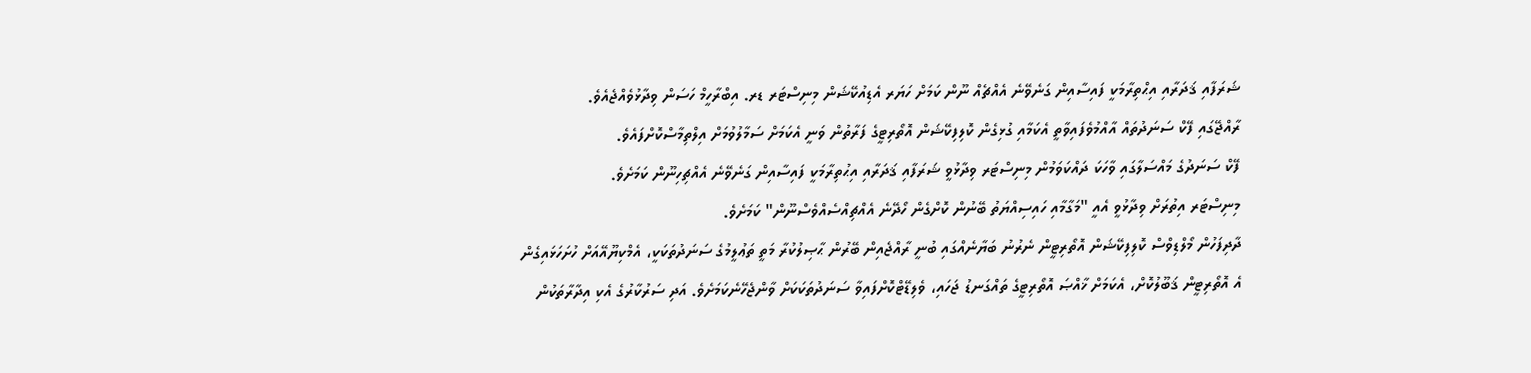ޝަރަފާއި ޤަދަރާއި އިޙްތިރާމަކީ ފައިސާއިން ގަނެވޭނެ އެއްޗެއް ނޫން ކަމަށް ހަޔަރ އެޑިއުކޭޝަން މިނިސްޓަރ ޑރ. އިބްރާހީމް ހަސަން ވިދާޅުވެއްޖެއެވެ.
ރާއްޖޭގައި ފޭކް ސަނަދުތައް އާއްމުވެފައިވާތީ އެކަމާއި ގުޅިގެން ކޮލިފިކޭޝަން އޮތޯރިޓީގެ ފަރާތުން ވަނީ އެކަމަށް ސަމާލުވުމަށް އިލްތިމާސްކޮށްފައެވެ.
ފޭކް ސަނަދުގެ މައްސަލާގައި ވާހަކަ ދައްކަވަމުން މިނިސްޓަރ ވިދާޅުވީ ޝަރަފާއި ޤަދަރާއި އިޙުތިރާމަކީ ފައިސާއިން ގަނެވޭނެ އެއްޗިހިނޫން ކަމަށެވެ.
މިނިސްޓަރ އިތުރަށް ވިދާޅުވީ އެއީ "މަގާމާއި ހައިސިއްޔަތު ބޭނުން ކޮށްގެން ހޯދޭނެ އެއްޗިއްސެއްވެސްނޫން" ކަމަށެވެ.
ދާދިފަހުން މޯލްޑިވްސް ކޮލިފިކޭޝަން އޮތޯރިޓީން ނެރުނު ބަޔާނެއްގައި ބުނީ ރާއްޖެއިން ބޭރުން ޙާޞިލުކުރާ މަތީ ތަޢުލީމުގެ ސަނަދުތަކަކީ، އެމްކިޔޫއޭއަށް ހުށަހަޅައިގެން އެ އޮތޯރިޓީން ޤަބޫލުކޮށް، އެކަމަށް ޚާއްޞަ އޮތޯރިޓީގެ ތައްގަނޑު ޖަހައި، ވެލިޑޭޓްކޮށްފައިވާ ސަނަދުތަކަކަށް ވާންޖެހޭނެކަމަށެވެ. އަދި ސަރުކާރުގެ އެކި އިދާރާތަކުން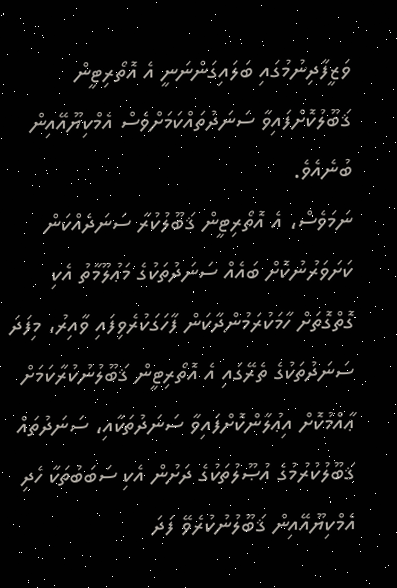ވަޒީފާދިނުމުގައި ބަލައިގަންނަނީ އެ އޮތޯރިޓީން ޤަބޫލުކޮށްފައިވާ ސަނަދުތައްކަމަށްވެސް އެމްކިޔޫއޭއިން ބުނެއެވެ.
ނަމަވެސް، އެ އޮތޯރިޓީން ޤަބޫލުކުރާ ސަނަދެއްކަން ކަށަވަރުނުކޮށް ބައެއް ސަނަދުތަކުގެ މަޢުލޫމާތު އެކި ގޮތްގޮތަށް ހާމަކުރަމުންދާކަން ފާހަގަކުރެވިފައި ވާއިރު، މިފަދަ ސަނަދުތަކުގެ ތެރޭގައި އެ އޮތޯރިޓީން ޤަބޫލުނުކުރާކަމަށް ޢާއްމުކޮށް އިޢުލާންކޮށްފައިވާ ސަނަދުތަކާއި، ސަނަދުތައް ޤަބޫލުކުރުމުގެ އުޞޫލުތަކުގެ ދަށުން އެކި ސަބަބުތަކާ ހެދި އެމްކިޔޫއޭއިން ޤަބޫލުނުކުރެވޭ ފަދަ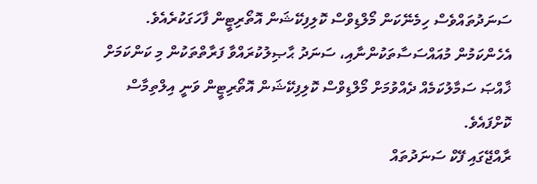ސަނަދުތައްވެސް ހިމެނޭކަން މޯލްޑިވްސް ކޮލިފިކޭޝަން އޮތޯރިޓީން ފާހަގަކުރެއެވެ.
އެހެންކަމުން މުއައްސަސާތަކުންނާއި، ސަނަދު ޙާޞިލުކުރައްވާ ފަރާތްތަކުން މި ކަންކަމަށް ޚާއްޞަ ސަމާލުކަމެއް ދެއްވުމަށް މޯލްޑިވްސް ކޮލިފިކޭޝަން އޮތޯރިޓީން ވަނީ އިލްތިމާސް ކޮށްފައެވެ.
ރާއްޖޭގައި ފޭކް ސަނަދުތައް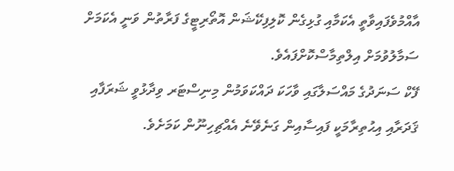އާއްމުވެފައިވާތީ އެކަމާއި ގުޅިގެން ކޮލިފިކޭޝަން އޮތޯރިޓީގެ ފަރާތުން ވަނީ އެކަމަށް ސަމާލުވުމަށް އިލްތިމާސްކޮށްފައެވެ.
ފޭކް ސަނަދުގެ މައްސަލާގައި ވާހަކަ ދައްކަވަމުން މިނިސްޓަރ ވިދާޅުވީ ޝަރަފާއި ޤަދަރާއި އިޙުތިރާމަކީ ފައިސާއިން ގަނެވޭނެ އެއްޗިހިނޫން ކަމަށެވެ.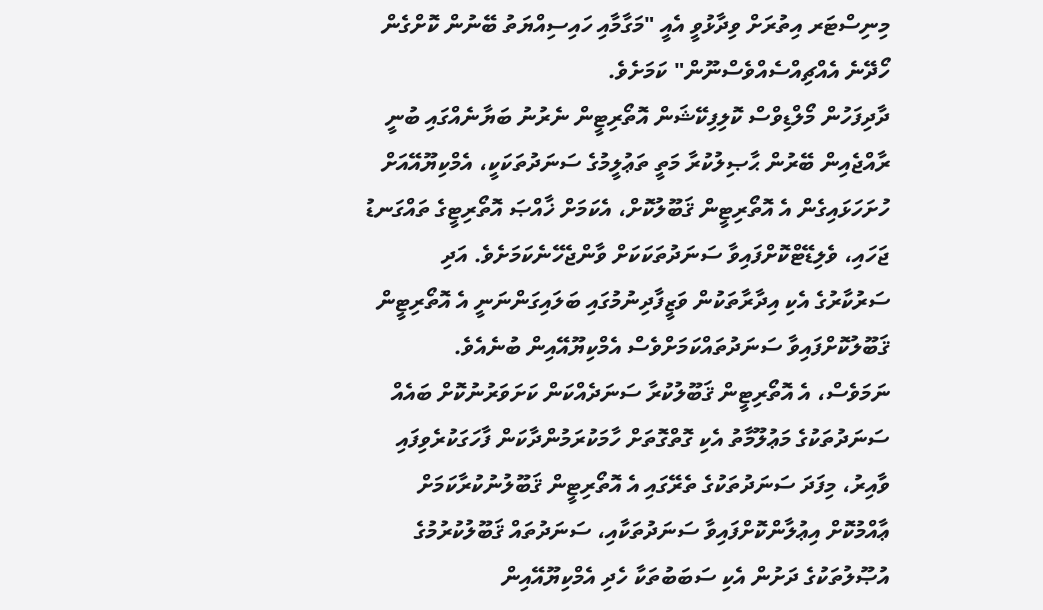މިނިސްޓަރ އިތުރަށް ވިދާޅުވީ އެއީ "މަގާމާއި ހައިސިއްޔަތު ބޭނުން ކޮށްގެން ހޯދޭނެ އެއްޗިއްސެއްވެސްނޫން" ކަމަށެވެ.
ދާދިފަހުން މޯލްޑިވްސް ކޮލިފިކޭޝަން އޮތޯރިޓީން ނެރުނު ބަޔާނެއްގައި ބުނީ ރާއްޖެއިން ބޭރުން ޙާޞިލުކުރާ މަތީ ތަޢުލީމުގެ ސަނަދުތަކަކީ، އެމްކިޔޫއޭއަށް ހުށަހަޅައިގެން އެ އޮތޯރިޓީން ޤަބޫލުކޮށް، އެކަމަށް ޚާއްޞަ އޮތޯރިޓީގެ ތައްގަނޑު ޖަހައި، ވެލިޑޭޓްކޮށްފައިވާ ސަނަދުތަކަކަށް ވާންޖެހޭނެކަމަށެވެ. އަދި ސަރުކާރުގެ އެކި އިދާރާތަކުން ވަޒީފާދިނުމުގައި ބަލައިގަންނަނީ އެ އޮތޯރިޓީން ޤަބޫލުކޮށްފައިވާ ސަނަދުތައްކަމަށްވެސް އެމްކިޔޫއޭއިން ބުނެއެވެ.
ނަމަވެސް، އެ އޮތޯރިޓީން ޤަބޫލުކުރާ ސަނަދެއްކަން ކަށަވަރުނުކޮށް ބައެއް ސަނަދުތަކުގެ މަޢުލޫމާތު އެކި ގޮތްގޮތަށް ހާމަކުރަމުންދާކަން ފާހަގަކުރެވިފައި ވާއިރު، މިފަދަ ސަނަދުތަކުގެ ތެރޭގައި އެ އޮތޯރިޓީން ޤަބޫލުނުކުރާކަމަށް ޢާއްމުކޮށް އިޢުލާންކޮށްފައިވާ ސަނަދުތަކާއި، ސަނަދުތައް ޤަބޫލުކުރުމުގެ އުޞޫލުތަކުގެ ދަށުން އެކި ސަބަބުތަކާ ހެދި އެމްކިޔޫއޭއިން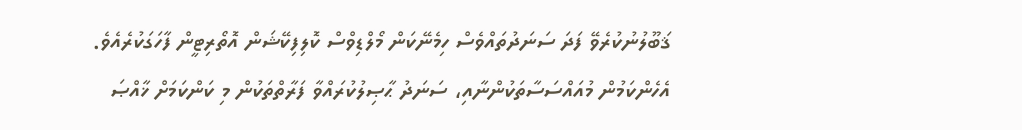ޤަބޫލުނުކުރެވޭ ފަދަ ސަނަދުތައްވެސް ހިމެނޭކަން މޯލްޑިވްސް ކޮލިފިކޭޝަން އޮތޯރިޓީން ފާހަގަކުރެއެވެ.
އެހެންކަމުން މުއައްސަސާތަކުންނާއި، ސަނަދު ޙާޞިލުކުރައްވާ ފަރާތްތަކުން މި ކަންކަމަށް ޚާއްޞަ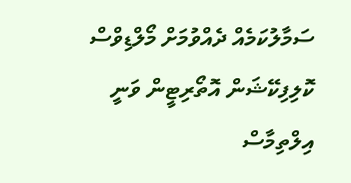ސަމާލުކަމެއް ދެއްވުމަށް މޯލްޑިވްސް ކޮލިފިކޭޝަން އޮތޯރިޓީން ވަނީ އިލްތިމާސް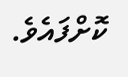ކޮށްފައެވެ.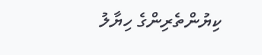ކިޔުންތެރިންގެ ހިޔާލު